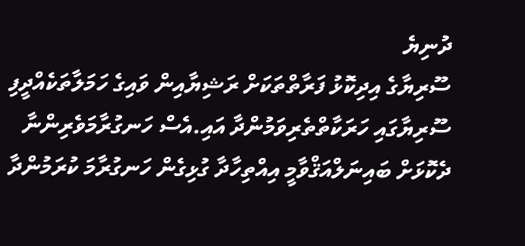ދުނިޔެ
ސޫރިޔާގެ އިދިކޮޅު ފަރާތްތަކަށް ރަޝިޔާއިން ވައިގެ ހަމަލާތަކެއްދީފި
ސޫރިޔާގައި ހަރަކާތްތެރިވަމުންދާ އައި.އެސް ހަނގުރާމަވެރިންނާ ދެކޮޅަށް ބައިނަލްއަޤްވާމީ އިއްތިހާދާ ގުޅިގެން ހަނގުރާމަ ކުރަމުންދާ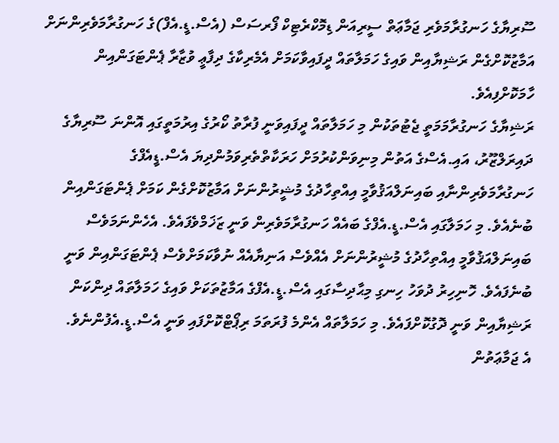ސޫރިޔާގެ ހަނގުރާމަވެރި ޖަމާޢަތް ސީރިއަން ޑިމޮކްރެޓިކް ފޯރސަސް (އެސް.ޑީ.އެފް)ގެ ހަނގުރާމަވެރިންނަށް އަމާޒުކޮށްގެން ރަޝިޔާއިން ވައިގެ ހަމަލާތައް ދީފައިވާކަމަށް އެމެރިކާގެ ދިފާޢީ ވުޒާރާ ޕެންޓަގަންއިން ހާމަކޮށްފިއެވެ.
ރަޝިޔާގެ ހަނގުރާމަމަތީ ޖެޓުތަކުން މި ހަމަލާތައް ދީފައިވަނީ ފުރާތު ކޯރުގެ އިރުމަތީގައި އޮންނަ ސޫރިޔާގެ ދައިރަލްޒޫރު، އައި.އެސްގެ އަތުން މިނިވަންކުރުމަށް ހަރަކާތްތެރިވަމުންދިޔަ އެސް.ޑީއެފްގެ ހަނގުރާމަވެރިންނާއި ބައިނަލްއަޤުވާމީ އިއްތިހާދުގެ މުޝީރުންނަށް އަމާޒުކޮށްގެން ކަމަށް ޕެންޓަގަންއިން ބުނެއެވެ. މި ހަމަލާގައި އެސް.ޑީ.އެފްގެ ބައެއް ހަނގުރާމަވެރިން ވަނީ ޒަޚަމްވެފައެވެ. އެހެންނަމަވެސް ބައިނަލްއަޤުވާމީ އިއްތިހާދުގެ މުޝީރުންނަށް އެއްވެސް އަނިޔާއެއް ނުވާކަމަށްވެސް ޕެންޓަގަންއިން ވަނީ ބުނެފައެވެ. ހޮނިހިރު ދުވަހު ހިނގި މިޙާދިސާގައި އެސް.ޑީ.އެފްގެ އަމާޒުތަކަށް ވައިގެ ހަމަލާތައް ދިންކަން ރަޝިޔާއިން ވަނީ ދޮގުކޮށްފައެވެ. މި ހަމަލާތައް އެންމެ ފުރަތަމަ ރިޕޯޓްކޮށްފައި ވަނީ އެސް.ޑީ.އެފުންނެވެ.
އެ ޖަމާޢަތުން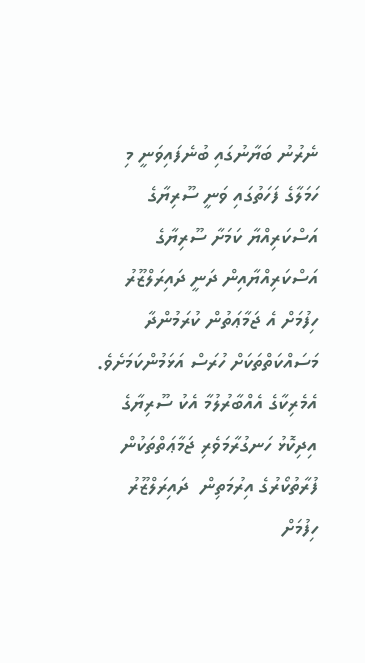ނެރުނު ބަޔާނުގައި ބުނެފައިވަނީ މި ހަމަލާގެ ފަހަތުގައި ވަނީ ސޫރިޔާގެ އަސްކަރިއްޔާ ކަމަށާ ސޫރިޔާގެ އަސްކަރިއްޔާއިން ދަނީ ދައިރަލްޒޫރު ހިފުމަށް އެ ޖަމާޢަތުން ކުރަމުންދާ މަސައްކަތްތަކަށް ހުރަސް އަޅަމުންކަމަށެވެ. އެމެރިކާގެ އެއްބާރުލުމާ އެކު ސޫރިޔާގެ އިދިކޮޅު ހަނގުރާމަވެރި ޖަމާޢަތްތަކުން ފުރާތުކޯރުގެ އިރުމަތިން  ދައިރަލްޒޫރު ހިފުމަށް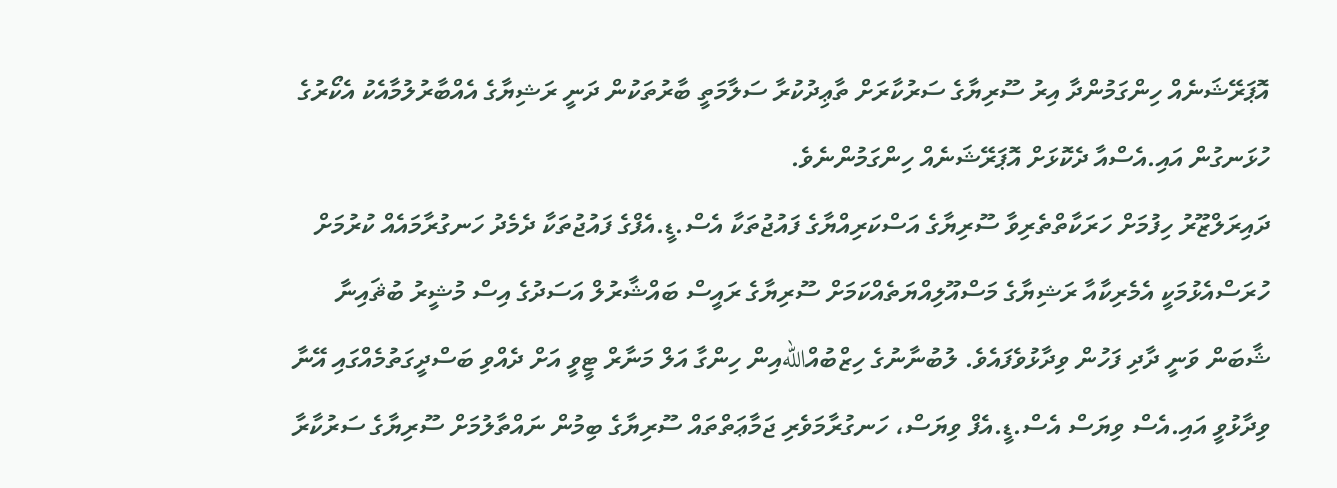އޮޕަރޭޝަނެއް ހިންގަމުންދާ އިރު ސޫރިޔާގެ ސަރުކާރަށް ތާޢިދުކުރާ ސަލާމަތީ ބާރުތަކުން ދަނީ ރަޝިޔާގެ އެއްބާރުލުމާއެކު އެކޯރުގެ ހުޅަނގުން އައި.އެސްއާ ދެކޮޅަށް އޮޕަރޭޝަނެއް ހިންގަމުންނެވެ.
ދައިރަލްޒޫރު ހިފުމަށް ހަރަކާތްތެރިވާ ސޫރިޔާގެ އަސްކަރިއްޔާގެ ފައުޖުތަކާ އެސް.ޑީ.އެފްގެ ފައުޖުތަކާ ދެމެދު ހަނގުރާމައެއް ކުރުމަށް ހުރަސްއެޅުމަކީ އެމެރިކާއާ ރަޝިޔާގެ މަސްއޫލިއްޔަތެއްކަމަށް ސޫރިޔާގެ ރައީސް ބައްޝާރުލް އަސަދުގެ އިސް މުޝީރު ބުޘައިނާ ޝާބަން ވަނީ ދާދި ފަހުން ވިދާޅުވެފައެވެ. ލުބުނާނުގެ ހިޒްބުއްاللهއިން ހިންގާ އަލް މަނާރް ޓީވީ އަށް ދެއްވި ބަސްދީގަތުމެއްގައި އޭނާ ވިދާޅުވީ އައި.އެސް ވިޔަސް އެސް.ޑީ.އެފް ވިޔަސް، ހަނގުރާމަވެރި ޖަމާޢަތްތައް ސޫރިޔާގެ ބިމުން ނައްތާލުމަށް ސޫރިޔާގެ ސަރުކާރާ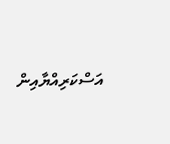އަސްކަރިއްޔާއިން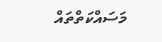މަސައްކަތްތައް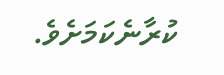ކުރާނެކަމަށެވެ.